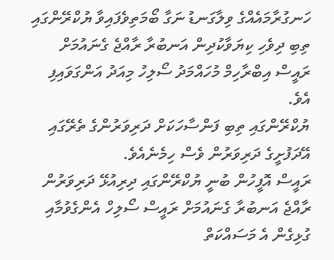ހަނގުރާމައެއްގެ ވިލާގަނޑު ނަގާ ބޯމަތިވެފައިވާ ޔުކްރޭންގައި ތިބި ދިވެހި ކިޔަވާކުދިން އަނބުރާ ރާއްޖެ ގެނައުމަށް ރައީސް އިބްރާހިމް މުހައްމަދު ސޯލިހު މިއަދު އަންގަވައިފި އެވެ.
ޔުކްރޭންގައި ތިބި ފަންސާހަކަށް ދަރިވަރުންގެ ތެރޭގައި އޭދަފުށީގެ ދަރިވަރުން ވެސް ހިމެނެއެވެ.
ރައީސް އޮފީހުން ބުނީ ޔުކްރޭންގައި ދިރިއުޅޭ ދަރިވަރުން ރާއްޖެ އަނބުރާ ގެނައުމަށް ރައީސް ސޯލިހް އެންގެވުމާއި ގުޅިގެން އެ މަސައްކަތް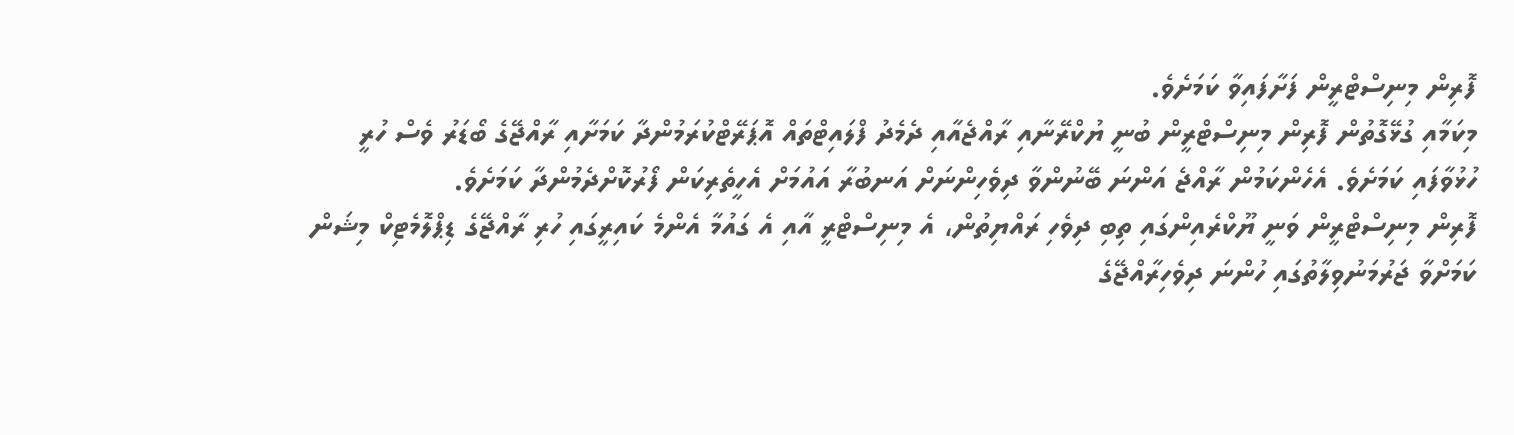ފޮރިން މިނިސްޓްރީން ފަށާފައިވާ ކަމަށެވެ.
މިކަމާއި ގުޅޭގޮތުން ފޮރިން މިނިސްޓްރީން ބުނީ ޔުކްރޭނާއި ރާއްޖެއާއި ދެމެދު ފްލައިޓްތައް އޮޕަރޭޓްކުރަމުންދާ ކަމަށާއި ރާއްޖޭގެ ބޯޑަރު ވެސް ހުރީ ހުޅުވާފައި ކަމަށެވެ. އެހެންކަމުން ރާއްޖެ އަންނަ ބޭނުންވާ ދިވެހިންނަށް އަނބުރާ އައުމަށް އެހީތެރިކަން ފޯރުކޮށްދެމުންދާ ކަމަށެވެ.
ފޮރިން މިނިސްޓްރީން ވަނީ ޔޫކްރެއިންގައި ތިބި ދިވެހި ރައްޔިތުން، އެ މިނިސްޓްރީ އާއި އެ ގައުމާ އެންމެ ކައިރީގައި ހުރި ރާއްޖޭގެ ޑިޕްލޮމެޓިކް މިޝަން ކަމަށްވާ ޖަރުމަނުވިލާތުގައި ހުންނަ ދިވެހިރާއްޖޭގެ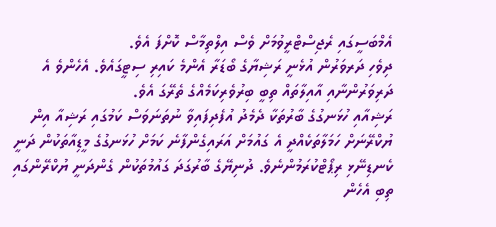އެމްބަސީގައި ރެޖިސްޓްރީވުމަށް ވެސް އިލްތިމާސް ކޮށްފަ އެވެ.
ދިވެހި ދަރވަރުން އުޅެނީ ރަޝިޔާގެ ބޯޑަރާ އެންމެ ކައިރި ސިޓީގައެވެ. އެހެންވެ އެ ދަރިވަރުންނާއި އާއިލާތައް ތިބީ ބިރުވެރިކަމެއްގެ ތެރޭގަ އެވެ.
ރަޝިއާއި ހުޅަނގުގެ ބާރުތަކާ ދެމެދު އުފެދިފައިވާ ނުތަނަވަސް ކަމުގައި ރަޝިއާ އިން ޔުކްރޭނަށް ހަމަލާތަކެއްދީ އެ ގައުމަށް އަރައިގެންފާނެ ކަމަށް ހުޅަނގުގެ މީޑިއާތަކުން ދަނީ ކެނޑިނޭޅި ރިޕޯޓްކުރަމުންނެވެ. ދުނިޔޭގެ ބާރުގަދަ ގައުމުތަކުން ގެންދަނީ ޔުކްރޭންގައި ތިބި އެހެން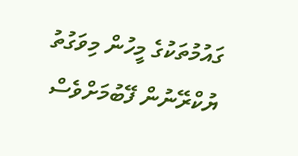ގައުމުތަކުގެ މީހުން މިވަގުތު ޔުކްރޭނުން ފޭބުމަށްވެސް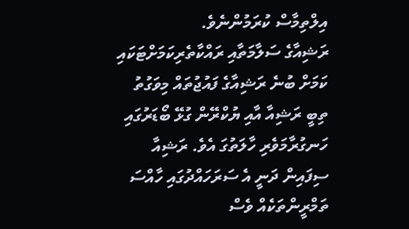އިލްތިމާސް ކުރަމުންނެވެ.
ރަޝިއާގެ ސަލާމަތާއި ރައްކާތެރިކަމަށްޓަކައި ކަމަށް ބުނެ ރަޝިއާގެ ފައުޖުތައް މިވަގުތު ތިބީ ރަޝިއާ އާއި ޔުކްރޭން ގުޅޭ ބޯޑަރުގައި ހަނގުރާމަވެރި ހާލަތުގަ އެވެ. ރަޝިއާ ސިފައިން ދަނީ އެ ސަރަހައްދުގައި ހާއްސަ ތަމްރީންތަކެއް ވެސް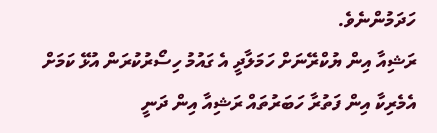ހަދަމުންނެވެ.
ރަޝިއާ އިން ޔުކްރޭނަށް ހަމަލާދީ އެ ގައުމު ހިސޯރުކުރަން އުޅޭ ކަމަށް އެމެރިކާ އިން ފަތުރާ ހަބަރުތައް ރަޝިއާ އިން ދަނީ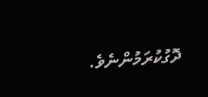ދޮގުކުރަމުންނެވެ.